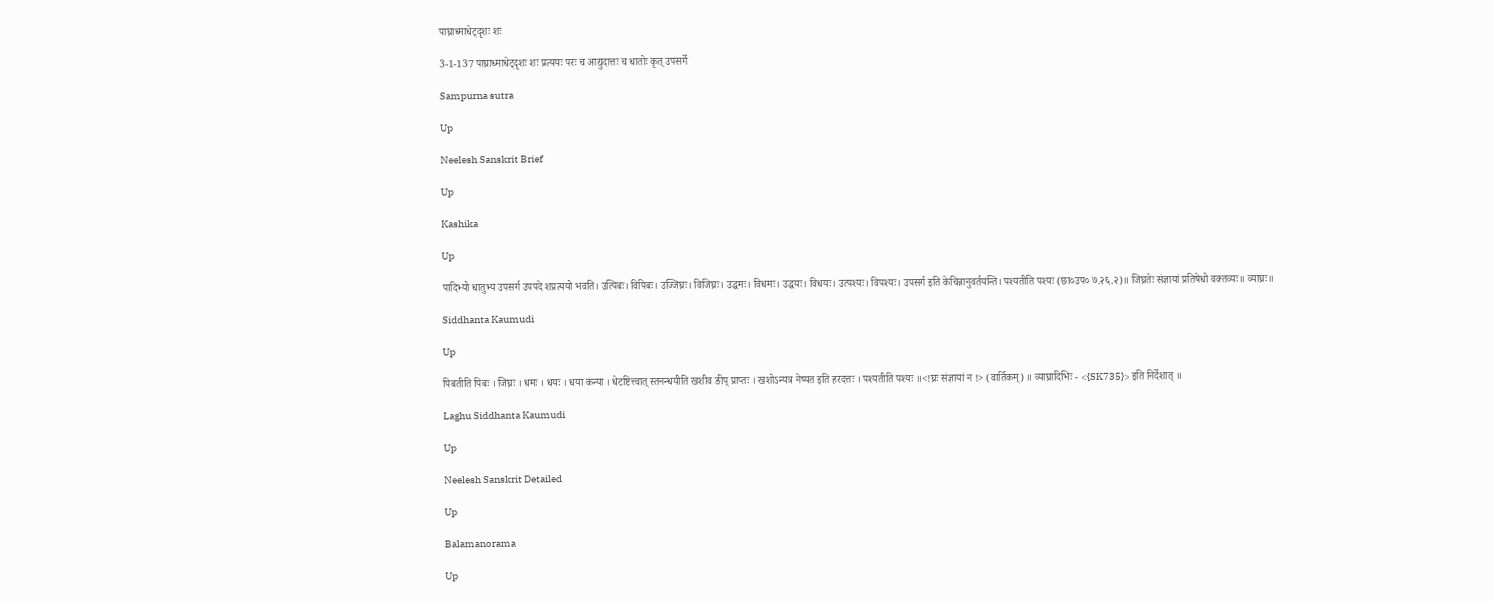पाघ्राध्माधेट्दृशः शः

3-1-137 पाघ्राध्माधेट्दृशः शः प्रत्ययः परः च आद्युदात्तः च धातोः कृत् उपसर्गे

Sampurna sutra

Up

Neelesh Sanskrit Brief

Up

Kashika

Up

पादिभ्यो धातुभ्य उपसर्ग उपपदे शप्रत्ययो भवति। उत्पिबः। विपिबः। उज्जिघ्रः। विजिघ्रः। उद्धमः। विधमः। उद्धयः। विधयः। उत्पश्यः। विपश्यः। उपसर्ग इति केचिन्नानुवर्तयन्ति। पश्यतीति पश्यः (छा०उप० ७.२६.२)॥ जिघ्रतेः संज्ञायां प्रतिषेधो वक्तव्यः॥ व्याघ्रः॥

Siddhanta Kaumudi

Up

पिबतीति पिबः । जिघ्रः । धमः । धयः । धया कन्या । धेटष्टित्त्वात् स्तनन्धयीति खशीव ङीप् प्राप्तः । खशोऽन्यत्र नेष्यत इति हरदत्तः । पश्यतीति पश्यः ॥<!घ्रः संज्ञायां न !> (वार्तिकम्) ॥ व्याघ्रादिभिः - <{SK735}> इति निर्देशात् ॥

Laghu Siddhanta Kaumudi

Up

Neelesh Sanskrit Detailed

Up

Balamanorama

Up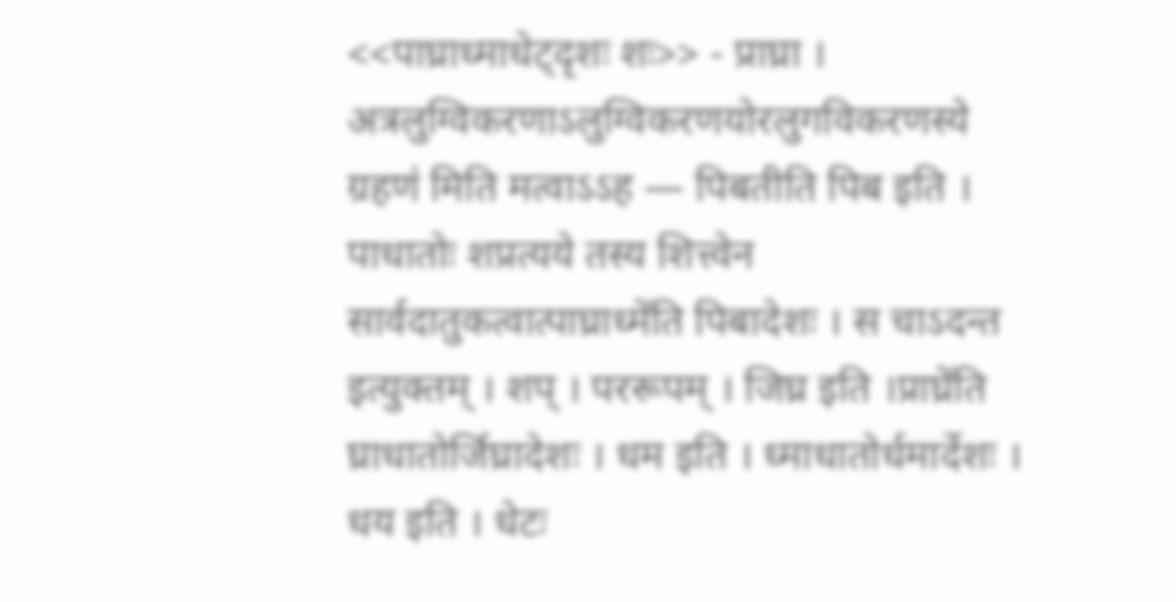<<पाघ्राध्माधेट्दृशः शः>> - प्राघ्रा । अत्रलुग्विकरणाऽलुग्विकरणयोरलुगविकरणस्ये ग्रहण॑ मिति मत्वाऽऽह — पिबतीति पिब इति । पाधातोः शप्रत्यये तस्य शित्त्वेन सार्वदातुकत्वात्पाघ्राध्मे॑ति पिबादेशः । स चाऽदन्त इत्युक्तम् । शप् । पररूपम् । जिघ्र इति ।प्राघ्रे॑ति घ्राधातोर्जिघ्रादेशः । धम इति । ध्माधातोर्धमार्देशः । धय इति । धेटः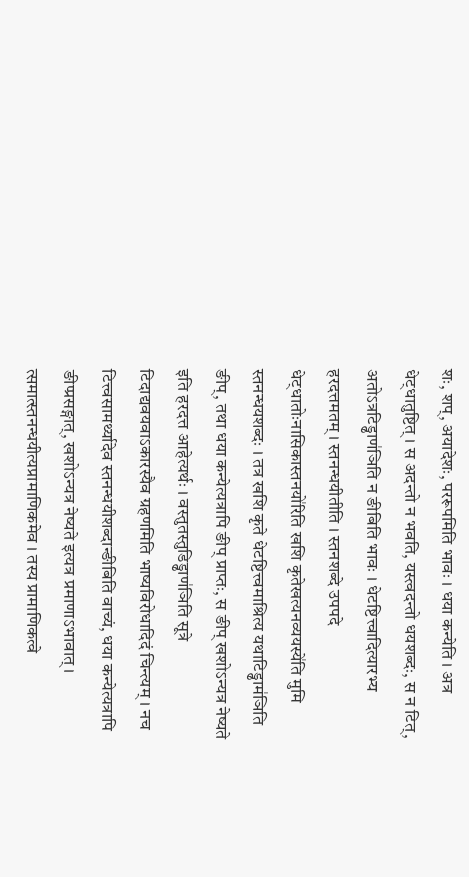शः, शप्, अयादेशः, पररूपमिति भावः । धया कन्येति । अत्र धेट्धातुष्टित् । स अदन्तो न भवति, यस्त्वदन्तो धयशब्दः, स न टित्, अतोऽत्रटिड्ढाण॑ञिति न ङीबिति भावः । धेटष्टित्त्वादित्यारभ्य हरदत्तमतम् । स्तनन्धयीतीति । स्तनशब्दे उपपदे धेट्धातोःनासिकास्तनयो॑रिति खशि कृतेखत्यनव्ययस्ये॑ति मुमि स्तनन्धयशब्दः । तत्र खशि कृते धेटष्टित्त्वमाश्रित्य यथाटिड्ढाम॑ञिति ङीप्, तथा धया कन्येत्यत्रापि ङीप् प्राप्तः, स ङीप् खशोऽन्यत्र नेष्यते इति हरदत्त आहेत्यर्थः । वस्तुतस्तुडिड्ढाण॑ञिति सूत्रे टिदाद्यवयवाऽकारस्यैव ग्रहणमिति भाष्यविरोधादिदं चिन्त्यम् । नच टित्त्वसामर्थ्यादेव स्तनन्धयीशब्दान्ङीबिति वाच्यं, धया कन्येत्यत्रापि ङीप्प्रसङ्गात्, खशोऽन्यत्र नेष्यते इत्यत्र प्रमाणाऽभावात् । त्समात्स्तनन्धयीत्यप्रामाणिकमेव । तस्य प्रामाणिकत्वे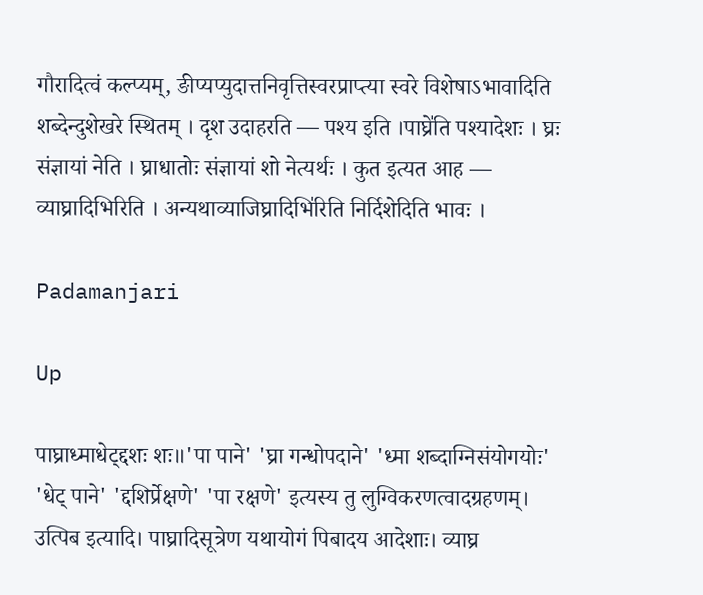गौरादित्वं कल्प्यम्, ङीप्यप्युदात्तनिवृत्तिस्वरप्राप्त्या स्वरे विशेषाऽभावादिति शब्देन्दुशेखरे स्थितम् । दृश उदाहरति — पश्य इति ।पाघ्रे॑ति पश्यादेशः । घ्रः संज्ञायां नेति । घ्राधातोः संज्ञायां शो नेत्यर्थः । कुत इत्यत आह — व्याघ्रादिभिरिति । अन्यथाव्याजिघ्रादिभि॑रिति निर्दिशेदिति भावः ।

Padamanjari

Up

पाघ्राध्माधेट्द्दशः शः॥'पा पाने' 'घ्रा गन्धोपदाने' 'ध्मा शब्दाग्निसंयोगयोः' 'धेट् पाने' 'द्दशिर्प्रेक्षणे' 'पा रक्षणे' इत्यस्य तु लुग्विकरणत्वादग्रहणम्। उत्पिब इत्यादि। पाघ्रादिसूत्रेण यथायोगं पिबादय आदेशाः। व्याघ्र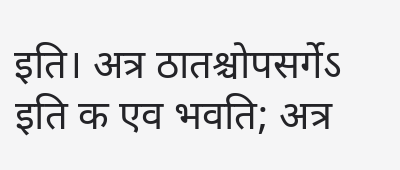इति। अत्र ठातश्चोपसर्गेऽ इति क एव भवति; अत्र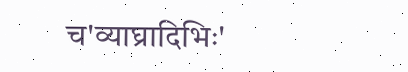च'व्याघ्रादिभिः'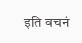इति वचनं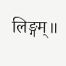लिङ्गम्॥